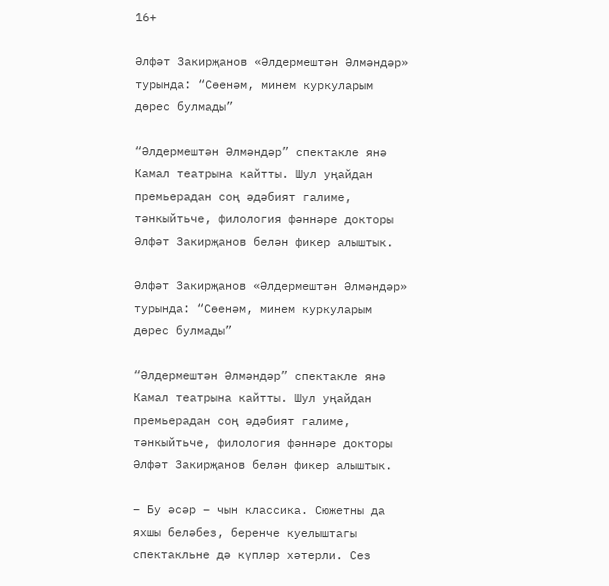16+

Әлфәт Закирҗанов «Әлдермештән Әлмәндәр» турында: “Сөенәм, минем куркуларым дөрес булмады”

“Әлдермештән Әлмәндәр” спектакле янә Камал театрына кайтты. Шул уңайдан премьерадан соң әдәбият галиме, тәнкыйтьче, филология фәннәре докторы Әлфәт Закирҗанов белән фикер алыштык.

Әлфәт Закирҗанов «Әлдермештән Әлмәндәр» турында: “Сөенәм, минем куркуларым дөрес булмады”

“Әлдермештән Әлмәндәр” спектакле янә Камал театрына кайтты. Шул уңайдан премьерадан соң әдәбият галиме, тәнкыйтьче, филология фәннәре докторы Әлфәт Закирҗанов белән фикер алыштык.

– Бу әсәр – чын классика. Сюжетны да яхшы беләбез, беренче куелыштагы спектакльне дә күпләр хәтерли. Сез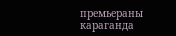премьераны караганда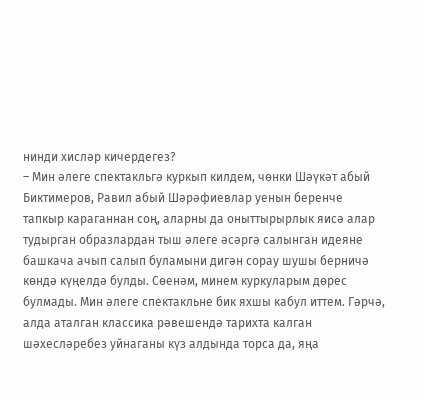нинди хисләр кичердегез?
– Мин әлеге спектакльгә куркып килдем, чөнки Шәүкәт абый Биктимеров, Равил абый Шәрәфиевлар уенын беренче тапкыр караганнан соң, аларны да оныттырырлык яисә алар тудырган образлардан тыш әлеге әсәргә салынган идеяне башкача ачып салып буламыни дигән сорау шушы берничә көндә күңелдә булды. Сөенәм, минем куркуларым дөрес булмады. Мин әлеге спектакльне бик яхшы кабул иттем. Гәрчә, алда аталган классика рәвешендә тарихта калган шәхесләребез уйнаганы күз алдында торса да, яңа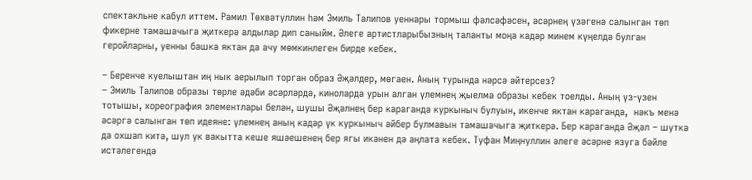спектакльне кабул иттем. Рамил Төхвәтуллин һәм Эмиль Талипов уеннары тормыш фәлсәфәсен, әсәрнең үзәгенә салынган төп фикерне тамашачыга җиткерә алдылар дип саныйм. Әлеге артистларыбызның таланты моңа кадәр минем күңелдә булган геройларны, уенны башка яктан да ачу мөмкинлеген бирде кебек.

– Беренче куелыштан иң нык аерылып торган образ Әҗәлдер, мөгаен. Аның турында нәрсә әйтерсез?
– Эмиль Талипов образы төрле әдәби әсәрләрдә, киноларда урын алган үлемнең җыелма образы кебек тоелды. Аның үз-үзен тотышы, хореография элементлары белән, шушы Әҗәлнең бер караганда куркыныч булуын, икенче яктан караганда,  нәкъ менә әсәргә салынган төп идеяне: үлемнең аның кадәр үк куркыныч әйбер булмавын тамашачыга җиткерә. Бер караганда Әҗәл – шутка да охшап китә, шул ук вакытта кеше яшәешенең бер ягы икәнен дә аңлата кебек. Туфан Миңнуллин әлеге әсәрне язуга бәйле истәлегендә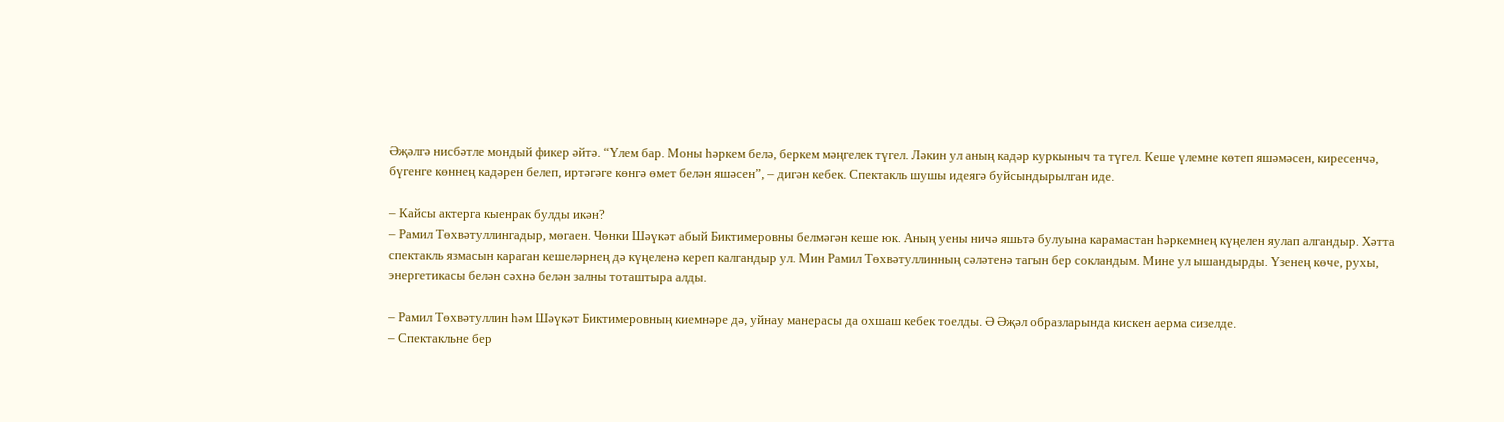Әҗәлгә нисбәтле мондый фикер әйтә. “Үлем бар. Моны һәркем белә, беркем мәңгелек түгел. Ләкин ул аның кадәр куркыныч та түгел. Кеше үлемне көтеп яшәмәсен, киресенчә, бүгенге көннең кадәрен белеп, иртәгәге көнгә өмет белән яшәсен”, – дигән кебек. Спектакль шушы идеягә буйсындырылган иде.

– Кайсы актерга кыенрак булды икән?
– Рамил Төхвәтуллингадыр, мөгаен. Чөнки Шәүкәт абый Биктимеровны белмәгән кеше юк. Аның уены ничә яшьтә булуына карамастан һәркемнең күңелен яулап алгандыр. Хәтта спектакль язмасын караган кешеләрнең дә күңеленә кереп калгандыр ул. Мин Рамил Төхвәтуллинның сәләтенә тагын бер сокландым. Мине ул ышандырды. Үзенең көче, рухы, энергетикасы белән сәхнә белән залны тоташтыра алды.

– Рамил Төхвәтуллин һәм Шәүкәт Биктимеровның киемнәре дә, уйнау манерасы да охшаш кебек тоелды. Ә Әҗәл образларында кискен аерма сизелде.
– Спектакльне бер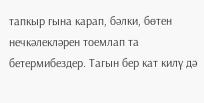тапкыр гына карап, бәлки, бөтен нечкәлекләрен тоемлап та бетермибездер. Тагын бер кат килү дә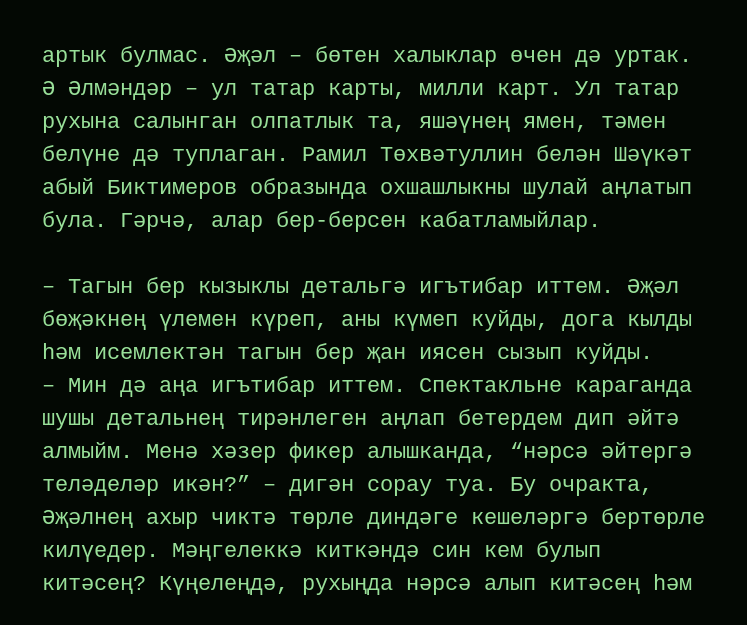артык булмас. Әҗәл – бөтен халыклар өчен дә уртак. Ә Әлмәндәр – ул татар карты, милли карт. Ул татар рухына салынган олпатлык та, яшәүнең ямен, тәмен белүне дә туплаган. Рамил Төхвәтуллин белән Шәүкәт абый Биктимеров образында охшашлыкны шулай аңлатып була. Гәрчә, алар бер-берсен кабатламыйлар.

– Тагын бер кызыклы детальгә игътибар иттем. Әҗәл бөҗәкнең үлемен күреп, аны күмеп куйды, дога кылды һәм исемлектән тагын бер җан иясен сызып куйды.
– Мин дә аңа игътибар иттем. Спектакльне караганда шушы детальнең тирәнлеген аңлап бетердем дип әйтә алмыйм. Менә хәзер фикер алышканда, “нәрсә әйтергә теләделәр икән?” – дигән сорау туа. Бу очракта, Әҗәлнең ахыр чиктә төрле диндәге кешеләргә бертөрле килүедер. Мәңгелеккә киткәндә син кем булып китәсең? Күңелеңдә, рухыңда нәрсә алып китәсең һәм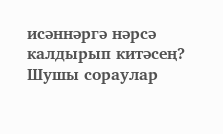исәннәргә нәрсә калдырып китәсең? Шушы сораулар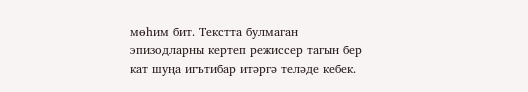мөһим бит. Текстта булмаган эпизодларны кертеп режиссер тагын бер кат шуңа игътибар итәргә теләде кебек.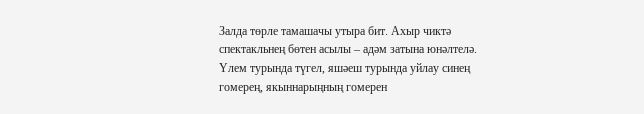Залда төрле тамашачы утыра бит. Ахыр чиктә спектакльнең бөтен асылы – адәм затына юнәлтелә. Үлем турында түгел, яшәеш турында уйлау синең гомерең, якыннарыңның гомерен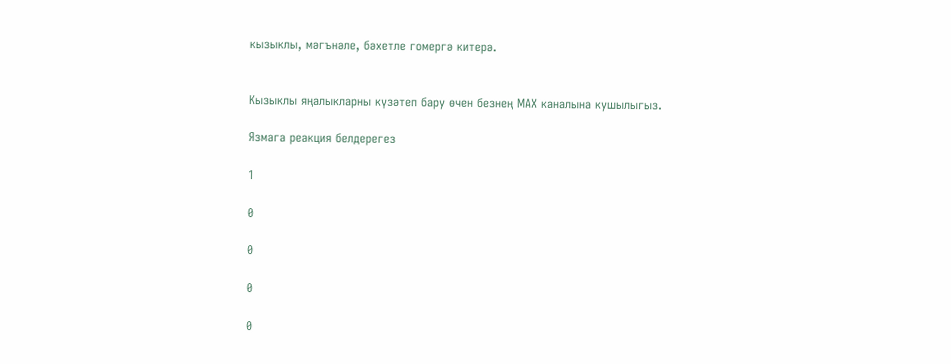кызыклы, мәгънәле, бәхетле гомергә китерә.


Кызыклы яңалыкларны күзәтеп бару өчен безнең МАХ каналына кушылыгыз.

Язмага реакция белдерегез

1

0

0

0

0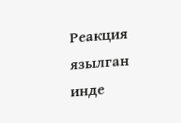Реакция язылган инде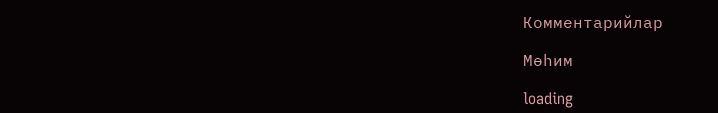Комментарийлар

Мөһим

loading